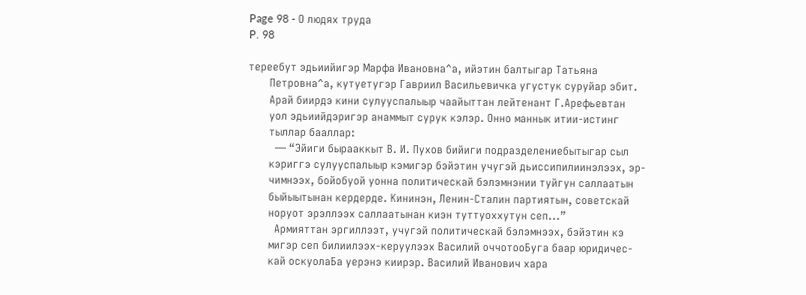Page 98 - О людях труда
P. 98

тереебут эдьиийигэр Марфа Ивановна^а, ийэтин балтыгар Татьяна
       Петровна^а, кутуетугэр Гавриил Васильевичка угустук суруйар эбит.
       Арай биирдэ кини сулууспалыыр чаайыттан лейтенант Г.Арефьевтан
       уол эдьиийдэригэр анаммыт сурук кэлэр. Онно маннык итии-истинг
       тыллар бааллар:
         — “Эйиги бырааккыт В. И. Пухов бийиги подразделениебытыгар сыл
       кэриггэ сулууспалыыр кэмигэр бэйэтин учугэй дьиссипилиинэлээх, эр-
       чимнээх, бойобуой уонна политическай бэлэмнэнии туйгун саллаатын
       быйыытынан кердерде. Кининэн, Ленин-Сталин партиятын, советскай
       норуот эрэллээх саллаатынан киэн туттуоххутун сеп...”
         Армияттан эргиллээт, учугэй политическай бэлэмнээх, бэйэтин кэ
       мигэр сеп билиилээх-керуулээх Василий оччотооБуга баар юридичес-
       кай оскуолаБа уерэнэ киирэр. Василий Иванович хара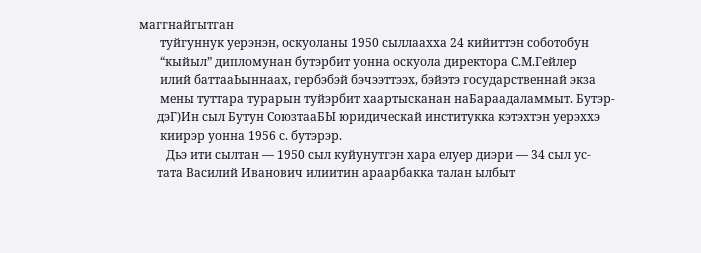маггнайгытган
       туйгуннук уерэнэн, оскуоланы 1950 сыллаахха 24 кийиттэн соботобун
       “кыйыл” дипломунан бутэрбит уонна оскуола директора С.М.Гейлер
       илий баттааЬыннаах, гербэбэй бэчээттээх, бэйэтэ государственнай экза
       мены туттара турарын туйэрбит хаартысканан наБараадаламмыт. Бутэр-
      дэГ)Ин сыл Бутун СоюзтааБЫ юридическай институкка кэтэхтэн уерэххэ
       киирэр уонна 1956 с. бутэрэр.
         Дьэ ити сылтан — 1950 сыл куйунутгэн хара елуер диэри — 34 сыл ус-
      тата Василий Иванович илиитин араарбакка талан ылбыт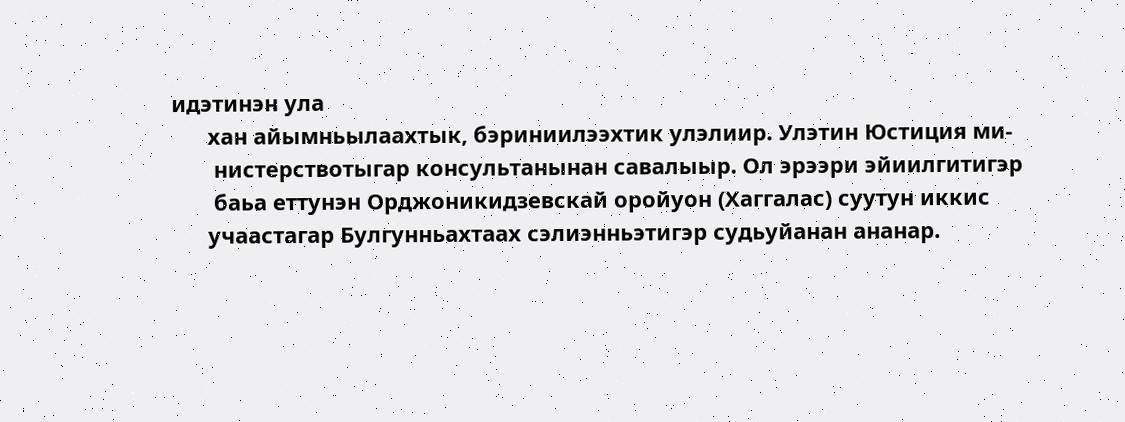идэтинэн ула
      хан айымньылаахтык, бэриниилээхтик улэлиир. Улэтин Юстиция ми-
       нистерствотыгар консультанынан савалыыр. Ол эрээри эйиилгитигэр
       баьа еттунэн Орджоникидзевскай оройуон (Хаггалас) суутун иккис
      учаастагар Булгунньахтаах сэлиэнньэтигэр судьуйанан ананар.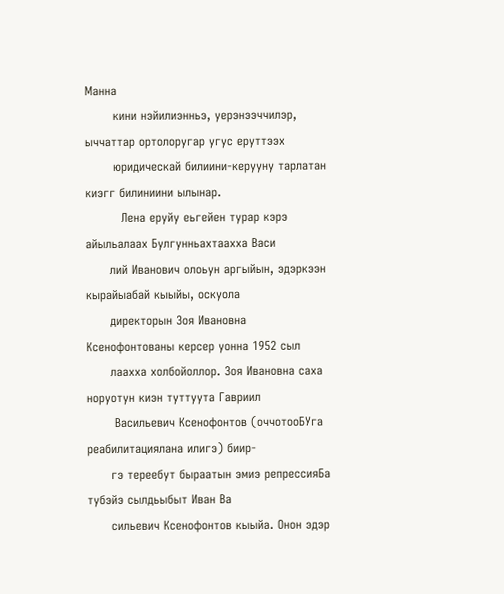Манна
       кини нэйилиэнньэ, уерэнээччилэр, ыччаттар ортолоругар угус еруттээх
       юридическай билиини-керууну тарлатан киэгг билиниини ылынар.
         Лена еруйу еьгейен турар кэрэ айыльалаах Булгунньахтаахха Васи
      лий Иванович олоьун аргыйын, эдэркээн кырайыабай кыыйы, оскуола
      директорын Зоя Ивановна Ксенофонтованы керсер уонна 1952 сыл
      лаахха холбойоллор. Зоя Ивановна саха норуотун киэн туттуута Гавриил
       Васильевич Ксенофонтов (оччотооБУга реабилитациялана илигэ) биир-
      гэ тереебут быраатын эмиэ репрессияБа тубэйэ сылдьыбыт Иван Ва
      сильевич Ксенофонтов кыыйа. Онон эдэр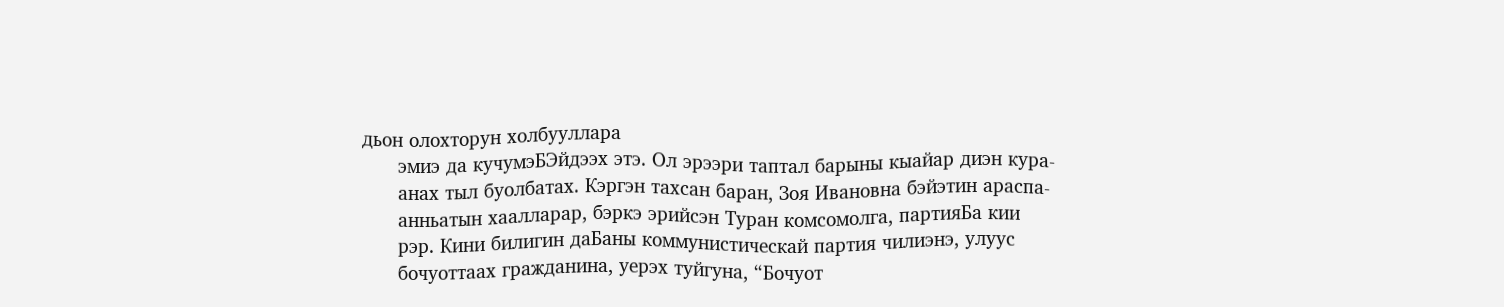дьон олохторун холбууллара
      эмиэ да кучумэБЭйдээх этэ. Ол эрээри таптал барыны кыайар диэн кура-
      анах тыл буолбатах. Кэргэн тахсан баран, Зоя Ивановна бэйэтин араспа-
      анньатын хаалларар, бэркэ эрийсэн Туран комсомолга, партияБа кии
      рэр. Кини билигин даБаны коммунистическай партия чилиэнэ, улуус
      бочуоттаах гражданина, уерэх туйгуна, “Бочуот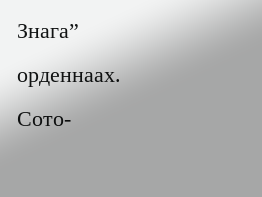Знага” орденнаах. Сото-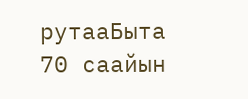рутааБыта 70 саайын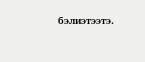бэлиэтээтэ.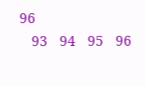96
   93   94   95   96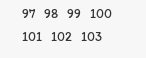97   98   99   100   101   102   103